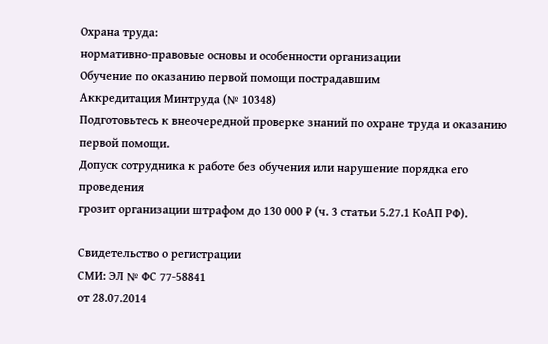Охрана труда:
нормативно-правовые основы и особенности организации
Обучение по оказанию первой помощи пострадавшим
Аккредитация Минтруда (№ 10348)
Подготовьтесь к внеочередной проверке знаний по охране труда и оказанию первой помощи.
Допуск сотрудника к работе без обучения или нарушение порядка его проведения
грозит организации штрафом до 130 000 ₽ (ч. 3 статьи 5.27.1 КоАП РФ).

Свидетельство о регистрации
СМИ: ЭЛ № ФС 77-58841
от 28.07.2014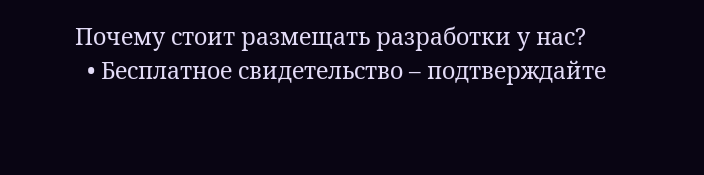Почему стоит размещать разработки у нас?
  • Бесплатное свидетельство – подтверждайте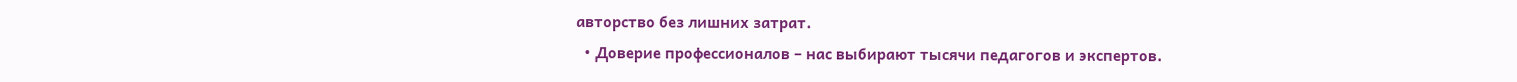авторство без лишних затрат.
  • Доверие профессионалов – нас выбирают тысячи педагогов и экспертов.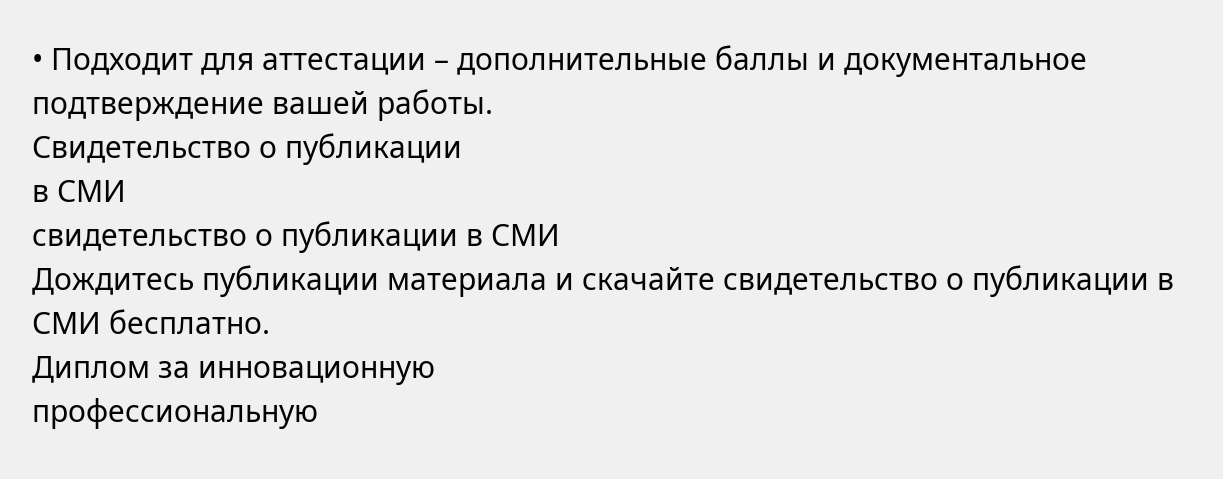• Подходит для аттестации – дополнительные баллы и документальное подтверждение вашей работы.
Свидетельство о публикации
в СМИ
свидетельство о публикации в СМИ
Дождитесь публикации материала и скачайте свидетельство о публикации в СМИ бесплатно.
Диплом за инновационную
профессиональную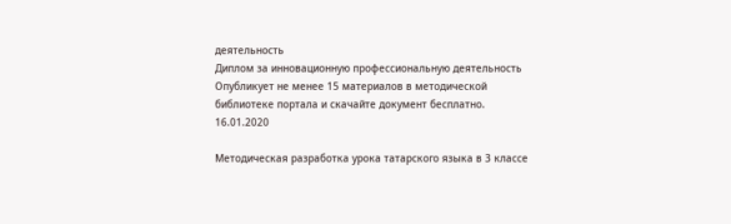деятельность
Диплом за инновационную профессиональную деятельность
Опубликует не менее 15 материалов в методической библиотеке портала и скачайте документ бесплатно.
16.01.2020

Методическая разработка урока татарского языка в 3 классе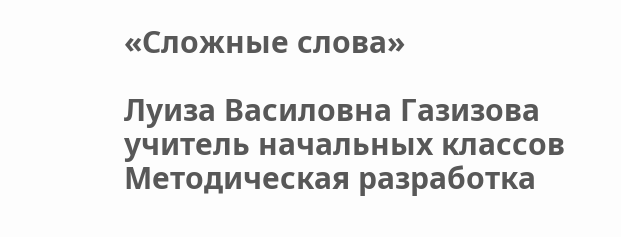«Сложные слова»

Луиза Василовна Газизова
учитель начальных классов
Методическая разработка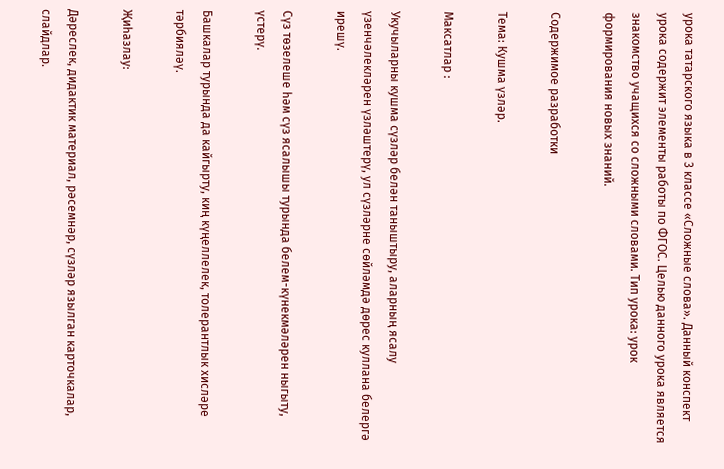урока татарского языка в 3 классе «Сложные слова». Данный конспект урока содержит элементы работы по ФГОС. Целью данного урока является знакомство учащихся со сложными словами. Тип урока: урок формирования новых знаний.

Содержимое разработки

Тема: Кушма үзләр.

Максатлар :

Укучыларны кушма сүзләр белән таныштыру, аларның ясалу үзенчәлекләрен үзләштерү, ул сүзләрне сөйләмдә дөрес куллана белергә ирешү.

Сүз төзелеше һәм сүз ясалышы турында белем-күнекмәләрен ныгыту, үстерү.

Башкалар турында да кайгырту, киң күңеллелек, толерантлык хисләре тәрбияләү.

Җиһазлау:

Дәреслек, дидактик материал, рәсемнәр, сүзләр язылган карточкалар, слайдлар.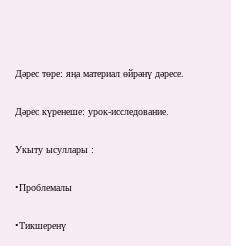Дәрес төре: яңа материал өйрәнү дәресе.

Дәрес күренеше: урок-исследование.

Укыту ысуллары :

•Проблемалы

•Тикшеренү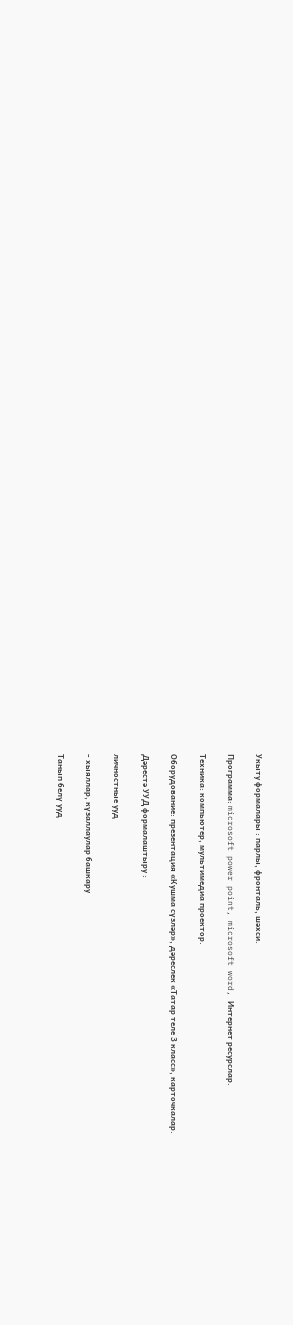Укыту формалары : парлы, фронталь, шәхси.

Программа: microsoft power point, microsoft word, Интернет ресурслар.

Техника: компьютер, мультимедиа проектор.

Оборудование: презентация «Кушма сүзләр», дәреслек «Татар теле 3 класс», карточкалар.

Дәрестә УУД формалаштыру :

личностные ууд

- хыяллар, күзаллаулар башкару

Танып белү ууд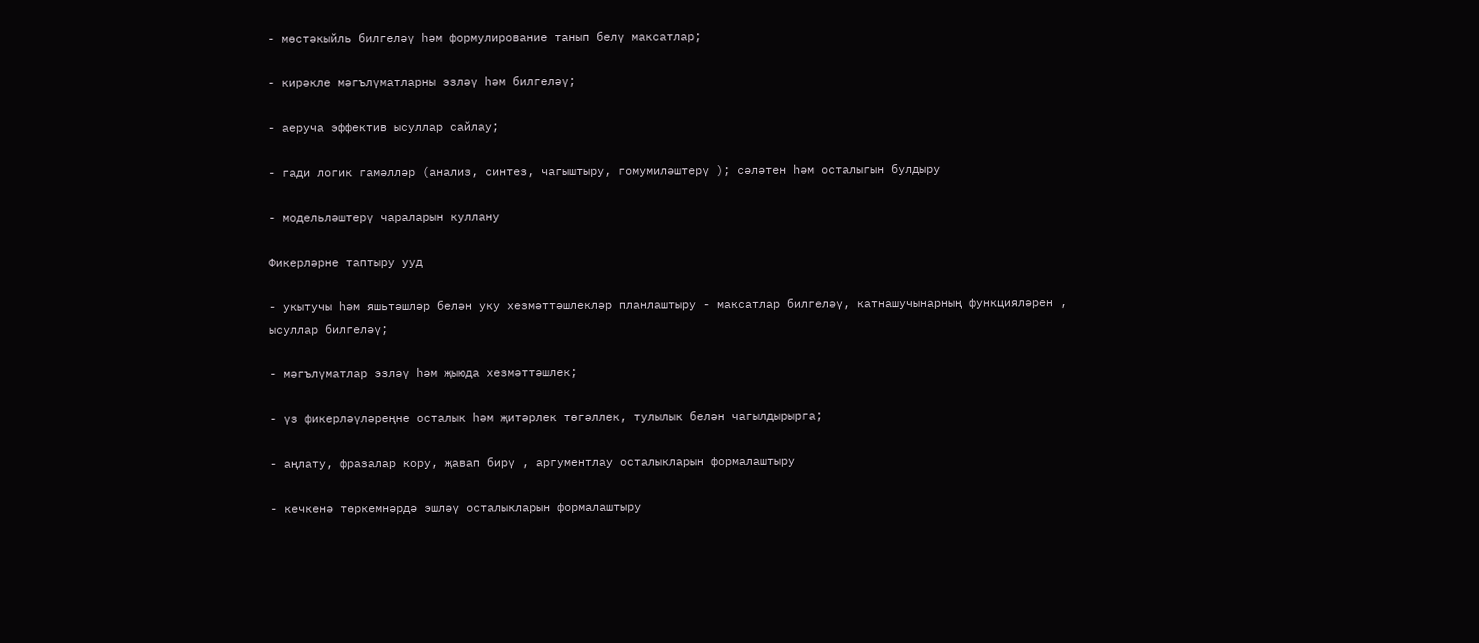- мөстәкыйль билгеләү һәм формулирование танып белү максатлар;

- кирәкле мәгълүматларны эзләү һәм билгеләү;

- аеруча эффектив ысуллар сайлау;

- гади логик гамәлләр (анализ, синтез, чагыштыру, гомумиләштерү ); сәләтен һәм осталыгын булдыру

- модельләштерү чараларын куллану

Фикерләрне таптыру ууд

- укытучы һәм яшьтәшләр белән уку хезмәттәшлекләр планлаштыру - максатлар билгеләү, катнашучынарның функцияләрен , ысуллар билгеләү;

- мәгълүматлар эзләү һәм җыюда хезмәттәшлек;

- үз фикерләүләреңне осталык һәм җитәрлек төгәллек, тулылык белән чагылдырырга;

- аңлату, фразалар кору, җавап бирү , аргументлау осталыкларын формалаштыру

- кечкенә төркемнәрдә эшләү осталыкларын формалаштыру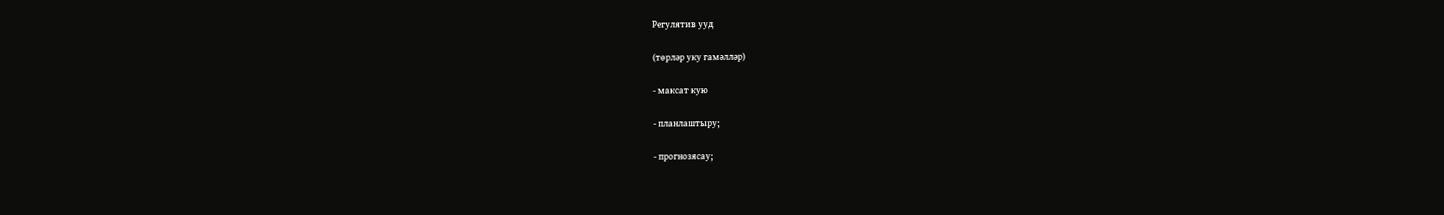Регулятив ууд

(төрләр уку гамәлләр)

- максат кую

- планлаштыру;

- прогнозясау;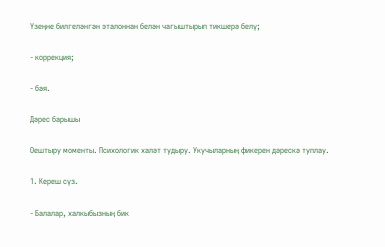Үзеңне билгеләнгән эталоннан белән чагыштырып тикшерә белү;

- коррекция;

- бәя.

Дәрес барышы

Оештыру моменты. Психологик халәт тудыру. Укучыларның фикерен дәрескә туплау.

1. Кереш сүз.

- Балалар, халкыбызның бик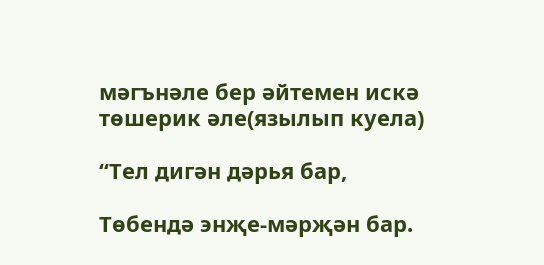мәгънәле бер әйтемен искә төшерик әле(язылып куела)

“Тел дигән дәрья бар,

Төбендә энҗе-мәрҗән бар.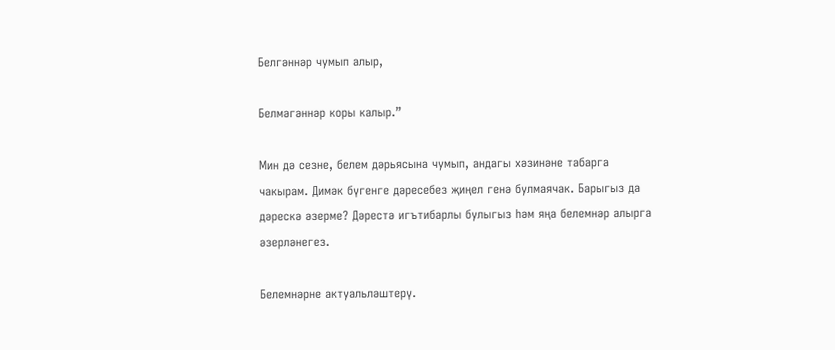Белгәннәр чумып алыр,

Белмәгәннәр коры калыр.”

Мин дә сезне, белем дәрьясына чумып, андагы хәзинәне табарга чакырам. Димәк бүгенге дәресебез җиңел генә булмаячак. Барыгыз да дәрескә әзерме? Дәрестә игътибарлы булыгыз һәм яңа белемнәр алырга әзерләнегез.

Белемнәрне актуальләштерү.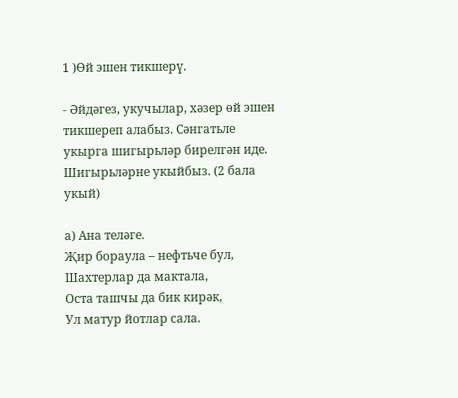1 )Өй эшен тикшерү.

- Әйдәгез, укучылар, хәзер өй эшен тикшереп алабыз. Сәнгатьле укырга шигырьләр бирелгән иде. Шигырьләрне укыйбыз. (2 бала укый)

а) Ана теләге.
Җир бораула – нефтьче бул,
Шахтерлар да мактала,
Оста ташчы да бик кирәк,
Ул матур йотлар сала.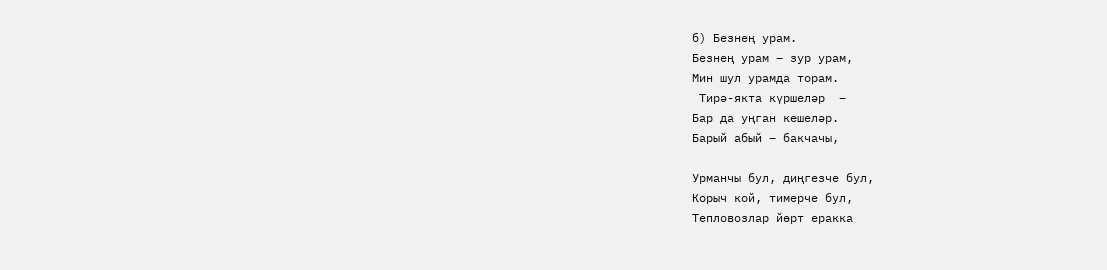б) Безнең урам.
Безнең урам – зур урам,
Мин шул урамда торам.
 Тирә-якта күршеләр  –
Бар да уңган кешеләр.
Барый абый – бакчачы,

Урманчы бул, диңгезче бул,
Корыч кой, тимерче бул,
Тепловозлар йөрт еракка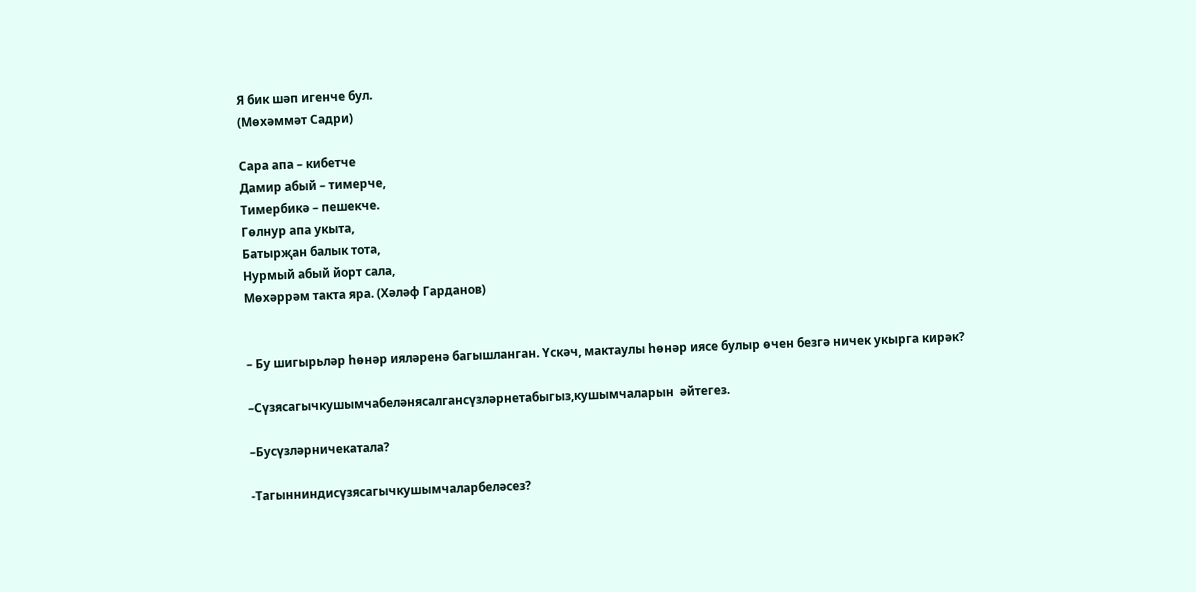Я бик шәп игенче бул.
(Мөхәммәт Садри)

Сара апа – кибетче
Дамир абый – тимерче,
Тимербикә – пешекче.
Гөлнур апа укыта,
Батырҗан балык тота,
Нурмый абый йорт сала,
Мөхәррәм такта яра. (Хәләф Гарданов)


– Бу шигырьләр һөнәр ияләренә багышланган. Үскәч, мактаулы һөнәр иясе булыр өчен безгә ничек укырга кирәк?

–Сүзясагычкушымчабеләнясалгансүзләрнетабыгыз,кушымчаларын  әйтегез.

–Бусүзләрничекатала?

-Тагынниндисүзясагычкушымчаларбеләсез?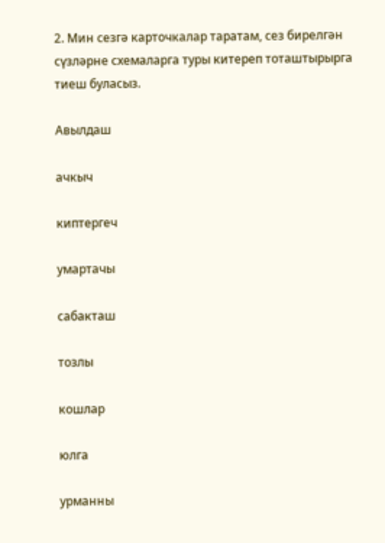2. Мин сезгә карточкалар таратам, сез бирелгән сүзләрне схемаларга туры китереп тоташтырырга тиеш буласыз.

Авылдаш

ачкыч

киптергеч

умартачы

сабакташ

тозлы

кошлар

юлга

урманны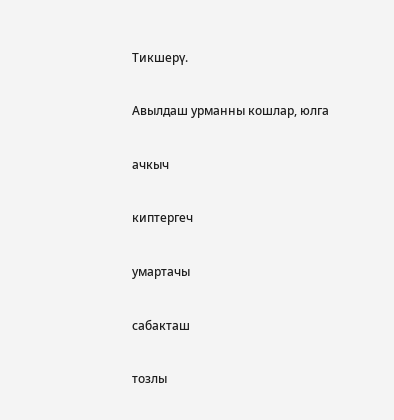Тикшерү.

Авылдаш урманны кошлар, юлга

ачкыч

киптергеч

умартачы

сабакташ

тозлы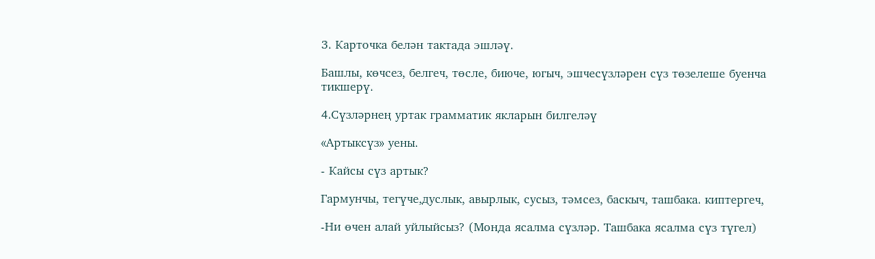3. Карточка белән тактада эшләү.

Башлы, көчсез, белгеч, төсле, биюче, югыч, эшчесүзләрен сүз төзелеше буенча тикшерү.

4.Сүзләрнең уртак грамматик якларын билгеләү

«Артыксүз» уены.

- Кайсы сүз артык?

Гармунчы, тегүче,дуслык, авырлык, сусыз, тәмсез, баскыч, ташбака. киптергеч,

-Ни өчен алай уйлыйсыз? (Монда ясалма сүзләр. Ташбака ясалма сүз түгел)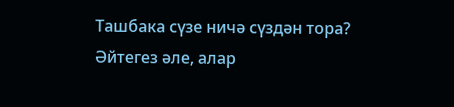Ташбака сүзе ничә сүздән тора? Әйтегез әле, алар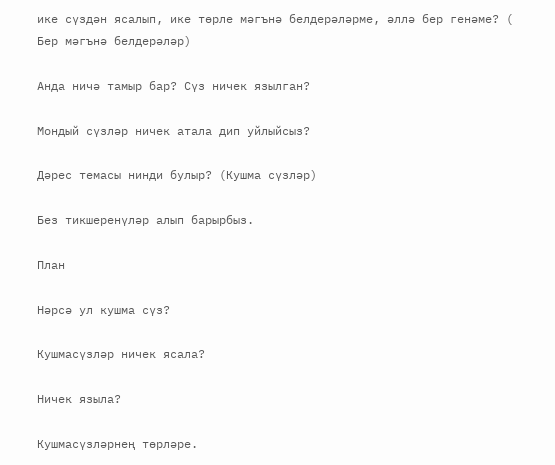ике сүздән ясалып, ике төрле мәгънә белдерәләрме, әллә бер генәме? ( Бер мәгънә белдерәләр)

Анда ничә тамыр бар? Сүз ничек язылган?

Мондый сүзләр ничек атала дип уйлыйсыз?

Дәрес темасы нинди булыр? (Кушма сүзләр)

Без тикшеренүләр алып барырбыз.

План

Нәрсә ул кушма сүз?

Кушмасүзләр ничек ясала?

Ничек языла?

Кушмасүзләрнең төрләре.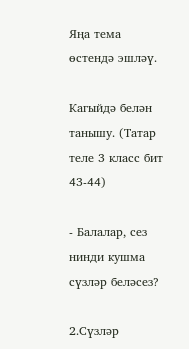Яңа тема өстендә эшләү.

Кагыйдә белән танышу. (Татар теле 3 класс бит 43-44)

- Балалар, сез нинди кушма сүзләр беләсез?

2.Сүзләр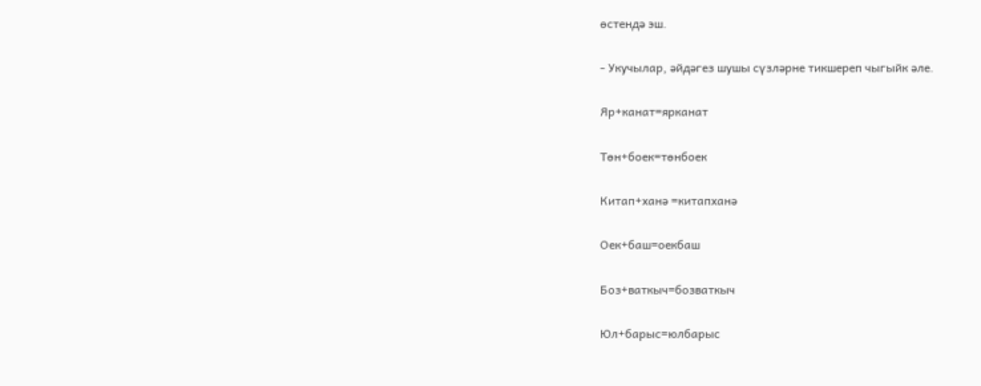өстендә эш.

- Укучылар, әйдәгез шушы сүзләрне тикшереп чыгыйк әле.

Яр+канат=ярканат

Төн+боек=төнбоек

Китап+ханә =китапханә

Оек+баш=оекбаш

Боз+ваткыч=бозваткыч

Юл+барыс=юлбарыс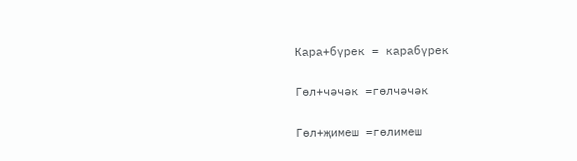Кара+бүрек = карабүрек

Гөл+чәчәк =гөлчәчәк

Гөл+җимеш =гөлимеш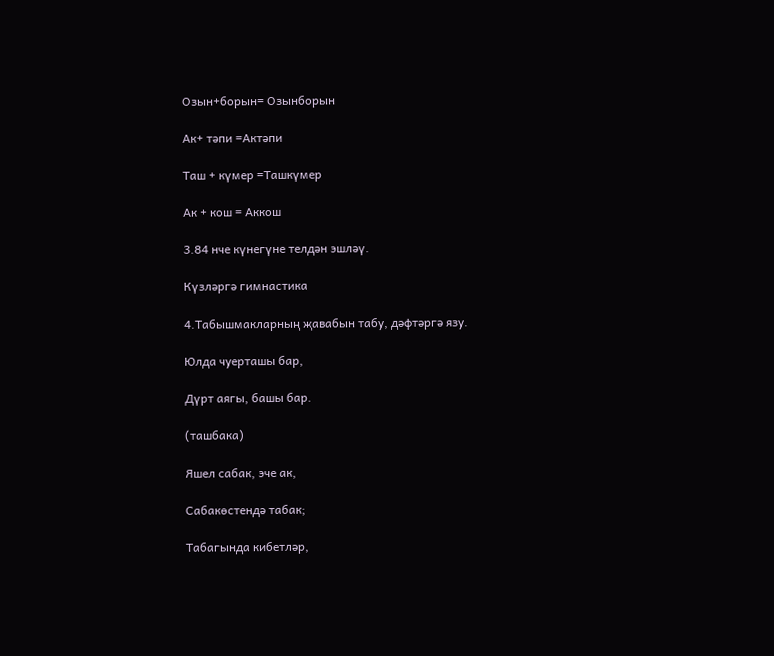Озын+борын= Озынборын

Ак+ тәпи =Актәпи

Таш + күмер =Ташкүмер

Ак + кош = Аккош

3.84 нче күнегүне телдән эшләү.

Күзләргә гимнастика

4.Табышмакларның җавабын табу, дәфтәргә язу.

Юлда чуерташы бар,

Дүрт аягы, башы бар.

(ташбака)

Яшел сабак, эче ак,

Сабакөстендә табак;

Табагында кибетләр,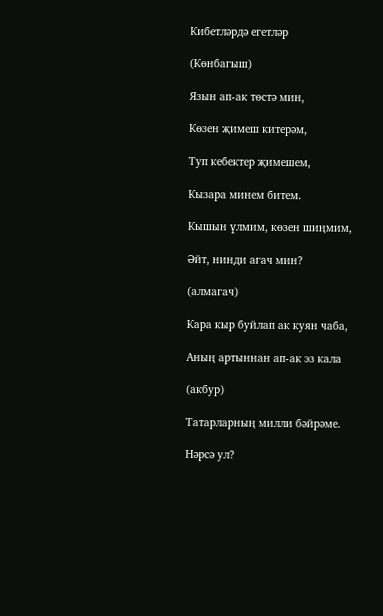Кибетләрдә егетләр

(Көнбагыш)

Язын ап-ак төстә мин,

Көзен җимеш китерәм,

Туп кебектер җимешем,

Кызара минем битем.

Кышын үлмим, көзен шиңмим,

Әйт, нинди агач мин?

(алмагач)

Кара кыр буйлап ак куян чаба,

Аның артыннан ап-ак эз кала

(акбур)

Татарларның милли бәйрәме.

Нәрсә ул?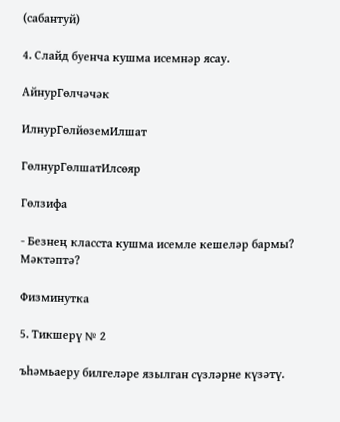(сабантуй)

4. Слайд буенча кушма исемнәр ясау.

АйнурГөлчәчәк

ИлнурГөлйөземИлшат

ГөлнурГөлшатИлсөяр

Гөлзифа

- Безнең класста кушма исемле кешеләр бармы? Мәктәптә?

Физминутка

5. Тикшерү № 2

ъһәмьаеру билгеләре язылган сүзләрне күзәтү.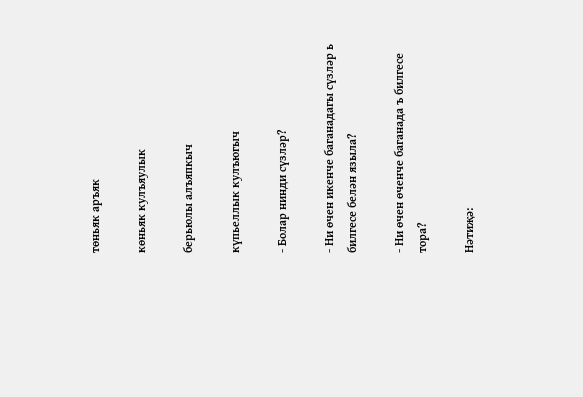төньяк аръяк

көньяк кулъяулык

берьюлы алъяпкыч

күпьеллык кулъюгыч

- Болар нинди сүзләр?

- Ни өчен икенче баганадагы сүзләр ь билгесе белән языла?

- Ни өчен өченче баганада ъ билгесе тора?

Нәтиҗә: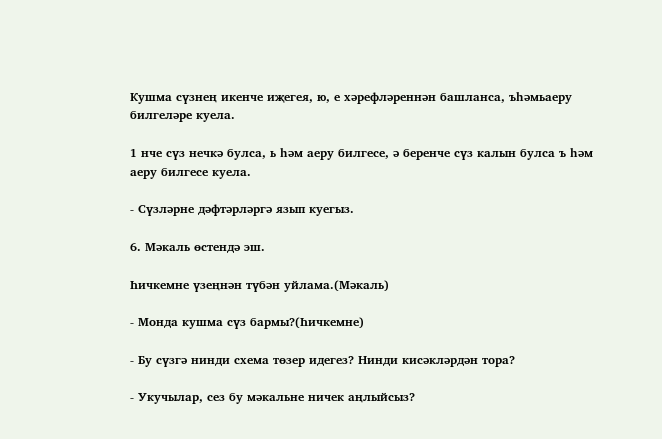Кушма сүзнең икенче иҗегея, ю, е хәрефләреннән башланса, ъһәмьаеру билгеләре куела.

1 нче сүз нечкә булса, ь һәм аеру билгесе, ә беренче сүз калын булса ъ һәм аеру билгесе куела.

- Сүзләрне дәфтәрләргә язып куегыз.

6. Мәкаль өстендә эш.

Һичкемне үзеңнән түбән уйлама.(Мәкаль)

- Монда кушма сүз бармы?(Һичкемне)

- Бу сүзгә нинди схема төзер идегез? Нинди кисәкләрдән тора?

- Укучылар, сез бу мәкальне ничек аңлыйсыз?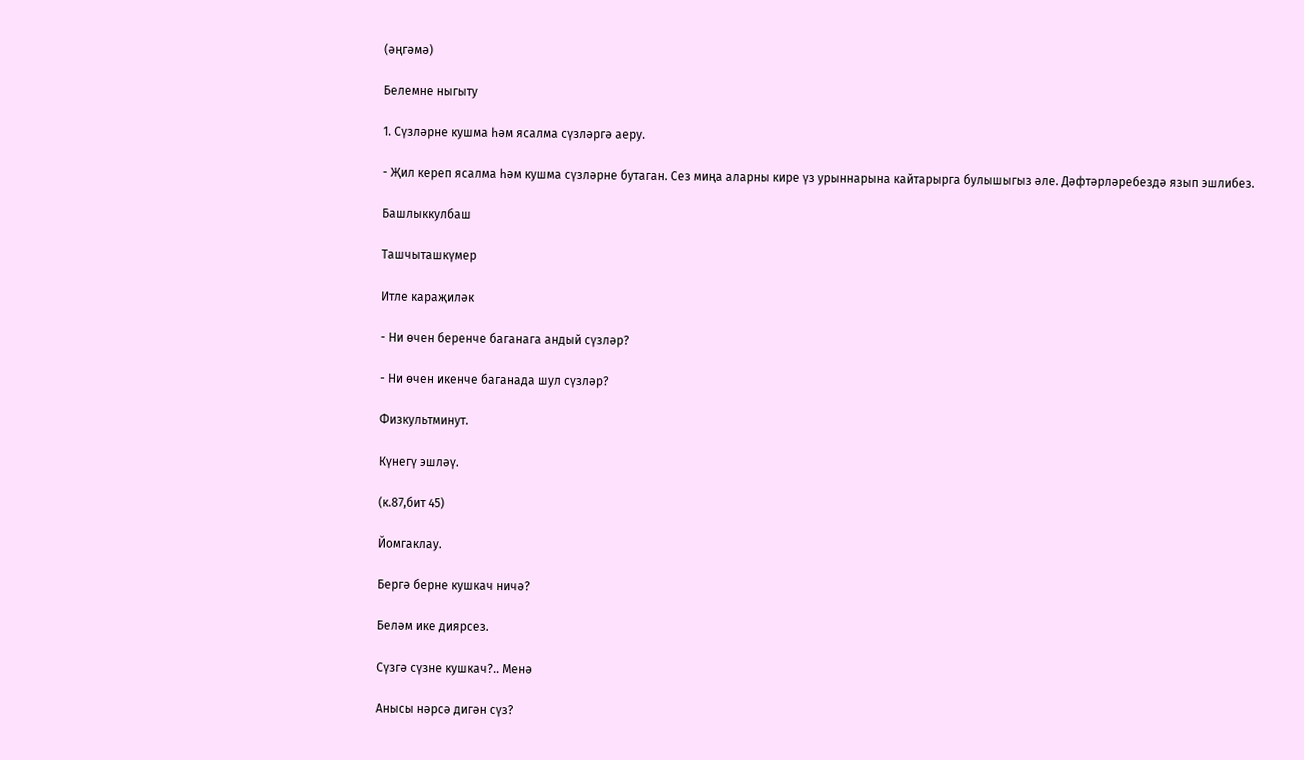(әңгәмә)

Белемне ныгыту

1. Сүзләрне кушма һәм ясалма сүзләргә аеру.

- Җил кереп ясалма һәм кушма сүзләрне бутаган. Сез миңа аларны кире үз урыннарына кайтарырга булышыгыз әле. Дәфтәрләребездә язып эшлибез.

Башлыккулбаш

Ташчыташкүмер

Итле караҗиләк

- Ни өчен беренче баганага андый сүзләр?

- Ни өчен икенче баганада шул сүзләр?

Физкультминут.

Күнегү эшләү.

(к.87,бит 45)

Йомгаклау.

Бергә берне кушкач ничә?

Беләм ике диярсез.

Сүзгә сүзне кушкач?.. Менә

Анысы нәрсә дигән сүз?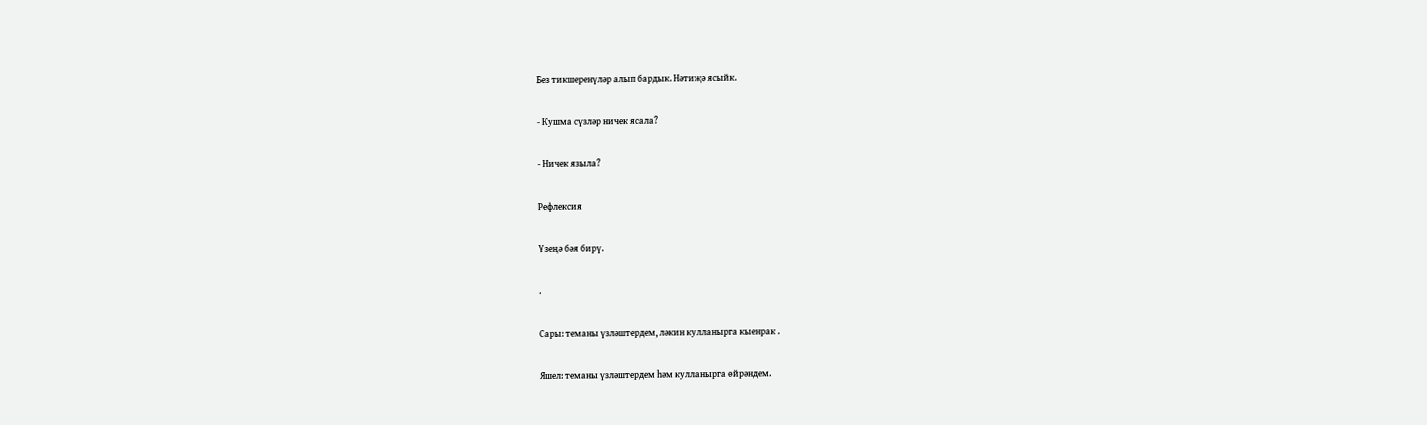Без тикшеренүләр алып бардык. Нәтиҗә ясыйк.

- Кушма сүзләр ничек ясала?

- Ничек языла?

Рефлексия

Үзеңә бәя бирү.

.

Сары: теманы үзләштердем, ләкин кулланырга кыенрак .

Яшел: теманы үзләштердем һәм кулланырга өйрәндем.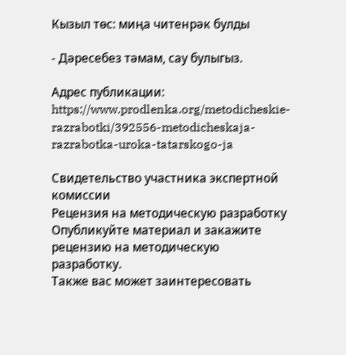Кызыл төс: миңа читенрәк булды

- Дәресебез тәмам, сау булыгыз.

Адрес публикации: https://www.prodlenka.org/metodicheskie-razrabotki/392556-metodicheskaja-razrabotka-uroka-tatarskogo-ja

Свидетельство участника экспертной комиссии
Рецензия на методическую разработку
Опубликуйте материал и закажите рецензию на методическую разработку.
Также вас может заинтересовать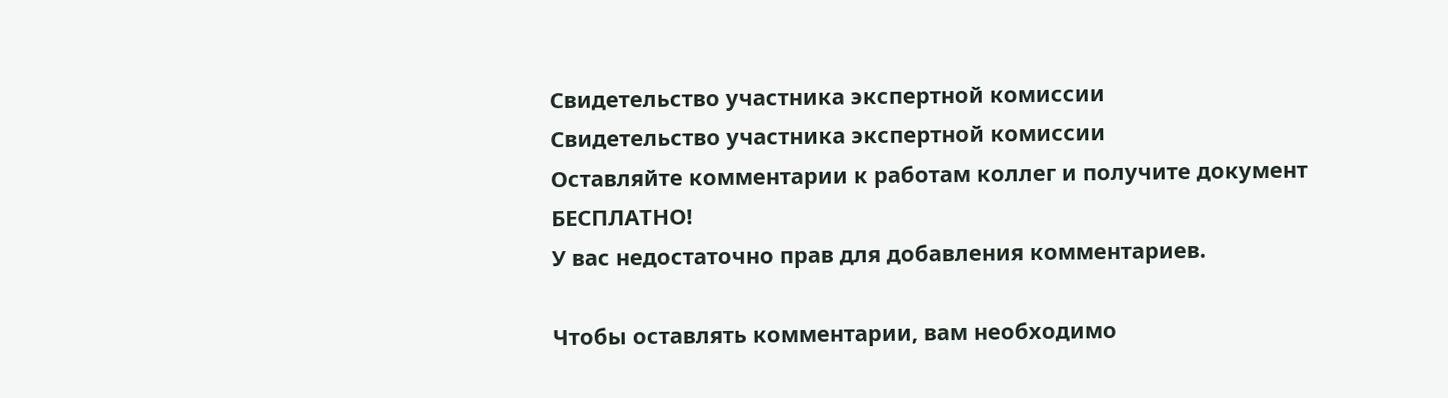Свидетельство участника экспертной комиссии
Свидетельство участника экспертной комиссии
Оставляйте комментарии к работам коллег и получите документ
БЕСПЛАТНО!
У вас недостаточно прав для добавления комментариев.

Чтобы оставлять комментарии, вам необходимо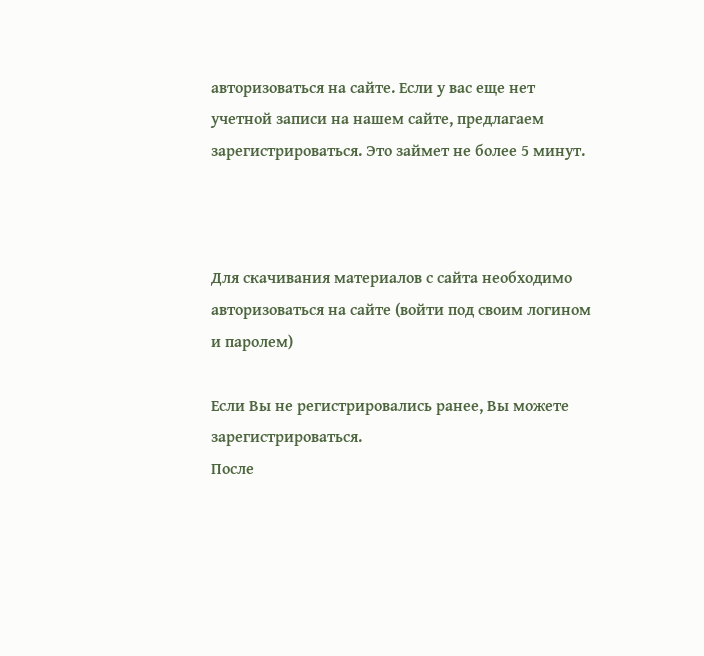авторизоваться на сайте. Если у вас еще нет учетной записи на нашем сайте, предлагаем зарегистрироваться. Это займет не более 5 минут.



Для скачивания материалов с сайта необходимо авторизоваться на сайте (войти под своим логином и паролем)

Если Вы не регистрировались ранее, Вы можете зарегистрироваться.
После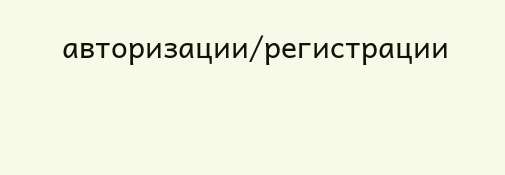авторизации/регистрации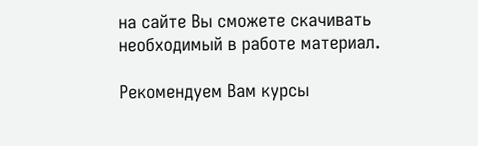на сайте Вы сможете скачивать необходимый в работе материал.

Рекомендуем Вам курсы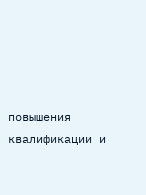повышения квалификации и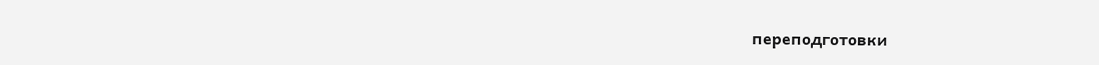переподготовки